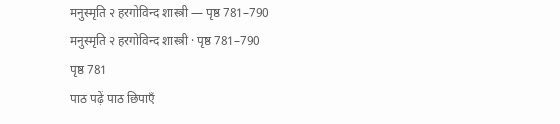मनुस्मृति २ हरगोविन्द शास्त्री — पृष्ठ 781–790
मनुस्मृति २ हरगोविन्द शास्त्री · पृष्ठ 781–790
पृष्ठ 781
पाठ पढ़ें पाठ छिपाएँ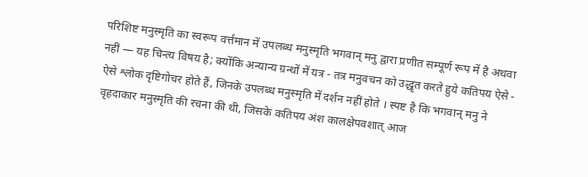परिशिष्ट मनुस्मृति का स्वरूप वर्त्तमान में उपलब्ध मनुस्मृति भगवान् मनु द्वारा प्रणीत सम्पूर्ण रूप में है अथवा नहीं — यह चिन्त्य विषय है; क्योंकि अन्यान्य ग्रन्थों में यत्र - तत्र मनुवचन को उद्धृत करते हुये कतिपय ऐसे - ऐसे श्लोक दृष्टिगोचर होते हैं, जिनके उपलब्ध मनुस्मृति में दर्शन नहीं होते । स्पष्ट है कि भगवान् मनु ने वृहदाकार मनुस्मृति की रचना की थी, जिसके कतिपय अंश कालक्षेपवशात् आज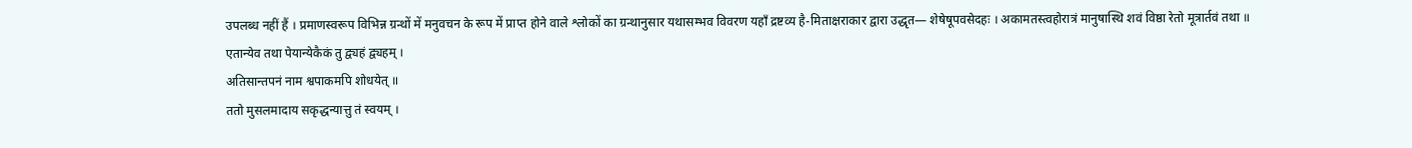उपलब्ध नहीं हैं । प्रमाणस्वरूप विभिन्न ग्रन्थों में मनुवचन के रूप में प्राप्त होने वाले श्लोकों का ग्रन्थानुसार यथासम्भव विवरण यहाँ द्रष्टव्य है-मिताक्षराकार द्वारा उद्धृत— शेषेषूपवसेदहः । अकामतस्त्वहोरात्रं मानुषास्थि शवं विष्ठा रेतो मूत्रार्तवं तथा ॥
एतान्येव तथा पेयान्येकैकं तु द्व्यहं द्व्यहम् ।
अतिसान्तपनं नाम श्वपाकमपि शोधयेत् ॥
ततो मुसलमादाय सकृद्धन्यात्तु तं स्वयम् ।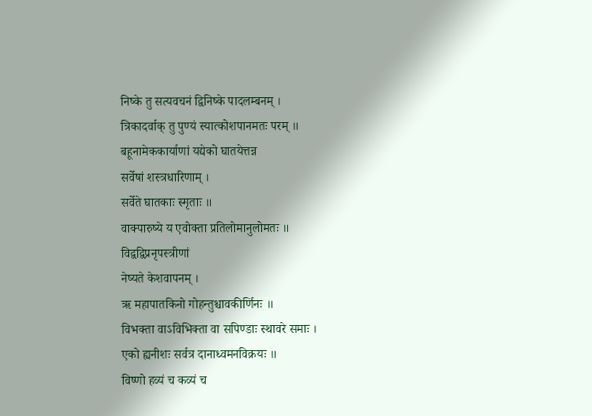निष्के तु सत्यवचनं द्विनिष्के पादलम्बनम् ।
त्रिकादर्वाक् तु पुण्यं स्यात्कोशपानमतः परम् ॥
बहूनामेककार्याणां यद्येको घातयेत्तन्न
सर्वेषां शस्त्रधारिणाम् ।
सर्वेते घातकाः स्मृताः ॥
वाक्पारुष्ये य एवोक्ता प्रतिलोमानुलोमतः ॥
विद्वद्विप्रनृपस्त्रीणां
नेष्यते केशवापनम् ।
ऋ महापातकिनो गोहन्तुश्चावकीर्णिनः ॥
विभक्ता वाऽविभिक्ता वा सपिण्डाः स्थावरे समाः ।
एको ह्यनीशः सर्वत्र दानाध्वमनविक्रयः ॥
विष्णो हव्यं च कव्यं च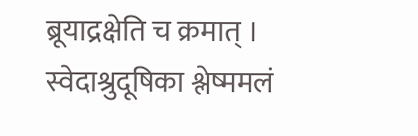ब्रूयाद्रक्षेति च क्रमात् ।
स्वेदाश्रुदूषिका श्लेष्ममलं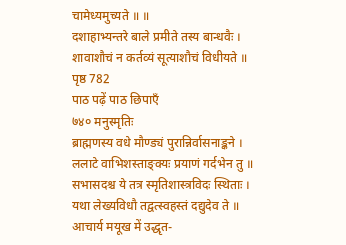चामेध्यमुच्यते ॥ ॥
दशाहाभ्यन्तरे बाले प्रमीते तस्य बान्धवैः ।
शावाशौचं न कर्तव्यं सूत्याशौचं विधीयते ॥
पृष्ठ 782
पाठ पढ़ें पाठ छिपाएँ
७४० मनुस्मृतिः
ब्राह्मणस्य वधे मौण्ड्यं पुरान्निर्वासनाङ्कने ।
ललाटे वाभिशस्ताङ्क्यः प्रयाणं गर्दभेन तु ॥
सभासदश्च ये तत्र स्मृतिशास्त्रविदः स्थिताः ।
यथा लेख्यविधौ तद्वत्स्वहस्तं दद्युदेव ते ॥
आचार्य मयूख में उद्धृत-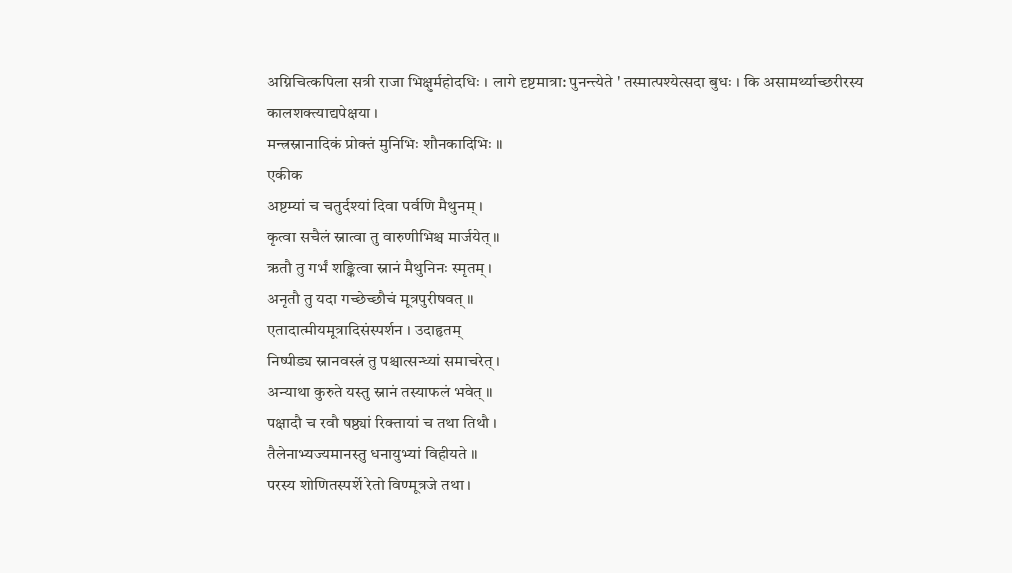अग्निचित्कपिला सत्री राजा भिक्षुर्महोदधिः । लागे दृष्टमात्रा: पुनन्त्येते ' तस्मात्पश्येत्सदा बुधः । कि असामर्थ्याच्छरीरस्य
कालशक्त्याद्यपेक्षया ।
मन्त्रस्नानादिकं प्रोक्तं मुनिभिः शौनकादिभिः ॥
एकीक
अष्टम्यां च चतुर्दश्यां दिवा पर्वणि मैथुनम् ।
कृत्वा सचैलं स्नात्वा तु वारुणीभिश्च मार्जयेत् ॥
ऋतौ तु गर्भं शङ्कित्वा स्नानं मैथुनिनः स्मृतम् ।
अनृतौ तु यदा गच्छेच्छौचं मूत्रपुरीषवत् ॥
एतादात्मीयमूत्रादिसंस्पर्शन । उदाहृतम्
निष्पीड्य स्नानवस्त्रं तु पश्चात्सन्ध्यां समाचरेत् ।
अन्याथा कुरुते यस्तु स्नानं तस्याफलं भवेत् ॥
पक्षादौ च रवौ षष्ठ्यां रिक्तायां च तथा तिथौ ।
तैलेनाभ्यज्यमानस्तु धनायुभ्यां विहीयते ॥
परस्य शोणितस्पर्शे रेतो विण्मूत्रजे तथा ।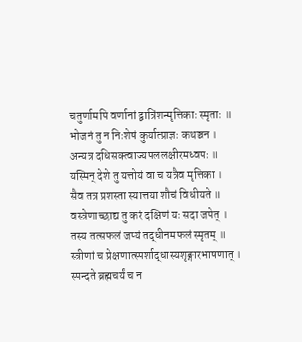चतुर्णामपि वर्णानां द्वात्रिंशन्मृत्तिकाः स्मृताः ॥
भोजनं तु न निःशेषं कुर्यात्प्राज्ञः कथञ्चन ।
अन्यत्र दधिसक्त्वाज्यपललक्षीरमध्वपः ॥
यस्मिन् देशे तु यत्तोयं वा च यत्रैव मृत्तिका ।
सैव तत्र प्रशस्ता स्यात्तया शौचं विधीयते ॥
वस्त्रेणाच्छाद्य तु करं दक्षिणं यः सदा जपेत् ।
तस्य तत्सफलं जप्यं तद्धीनमफलं स्मृतम् ॥
स्त्रीणां च प्रेक्षणात्स्पर्शाद्धास्यशृङ्गारभाषणात् ।
स्पन्दते ब्रह्मचर्यं च न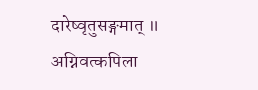दारेष्वृतुसङ्गमात् ॥
अग्निवत्कपिला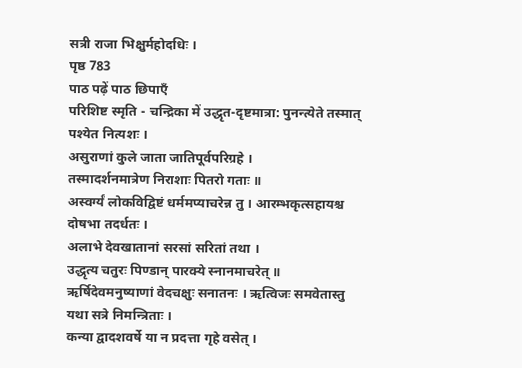सत्री राजा भिक्षुर्महोदधिः ।
पृष्ठ 783
पाठ पढ़ें पाठ छिपाएँ
परिशिष्ट स्मृति - चन्द्रिका में उद्धृत-दृष्टमात्रा: पुनन्त्येते तस्मात् पश्येत नित्यशः ।
असुराणां कुले जाता जातिपूर्वपरिग्रहे ।
तस्मादर्शनमात्रेण निराशाः पितरो गताः ॥
अस्वर्ग्यं लोकविद्विष्टं धर्ममप्याचरेन्न तु । आरम्भकृत्सहायश्च दोषभा तदर्धतः ।
अलाभे देवखातानां सरसां सरितां तथा ।
उद्धृत्य चतुरः पिण्डान् पारक्ये स्नानमाचरेत् ॥
ऋर्षिदेवमनुष्याणां वेदचक्षुः सनातनः । ऋत्विजः समवेतास्तु यथा सत्रे निमन्त्रिताः ।
कन्या द्वादशवर्षे या न प्रदत्ता गृहे वसेत् ।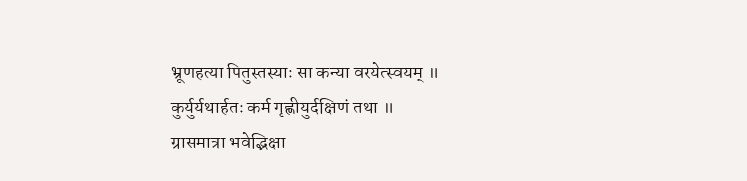भ्रूणहत्या पितुस्तस्याः सा कन्या वरयेत्स्वयम् ॥
कुर्युर्यथार्हतः कर्म गृह्णीयुर्दक्षिणं तथा ॥
ग्रासमात्रा भवेद्भिक्षा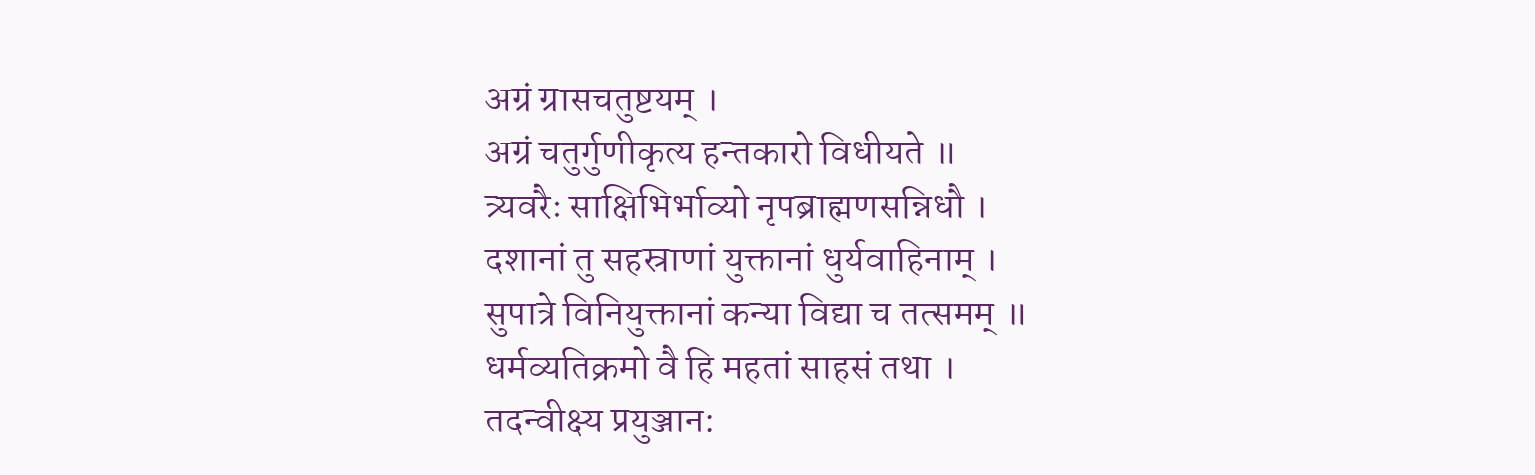अग्रं ग्रासचतुष्टयम् ।
अग्रं चतुर्गुणीकृत्य हन्तकारो विधीयते ॥
त्र्यवरैः साक्षिभिर्भाव्यो नृपब्राह्मणसन्निधौ ।
दशानां तु सहस्राणां युक्तानां धुर्यवाहिनाम् ।
सुपात्रे विनियुक्तानां कन्या विद्या च तत्समम् ॥
धर्मव्यतिक्रमो वै हि महतां साहसं तथा ।
तदन्वीक्ष्य प्रयुञ्जान: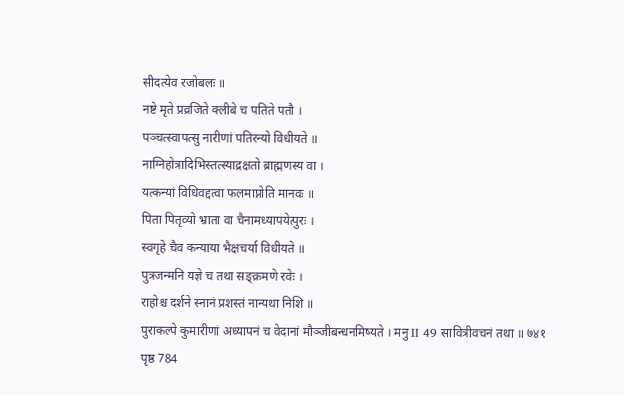सीदत्येव रजोबलः ॥
नष्टे मृते प्रव्रजिते क्लीबे च पतिते पतौ ।
पञ्चत्स्वापत्सु नारीणां पतिरन्यो विधीयते ॥
नाग्निहोत्रादिभिस्तत्स्याद्रक्षतो ब्राह्मणस्य वा ।
यत्कन्यां विधिवद्दत्वा फलमाप्नोति मानवः ॥
पिता पितृव्यो भ्राता वा चैनामध्यापयेत्पुरः ।
स्वगृहे चैव कन्याया भैक्षचर्या विधीयते ॥
पुत्रजन्मनि यज्ञे च तथा सङ्क्रमणे रवेः ।
राहोश्च दर्शने स्नानं प्रशस्तं नान्यथा निशि ॥
पुराकल्पे कुमारीणां अध्यापनं च वेदानां मौञ्जीबन्धनमिष्यते । मनु II 49 सावित्रीवचनं तथा ॥ ७४१
पृष्ठ 784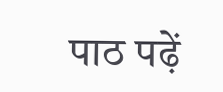पाठ पढ़ें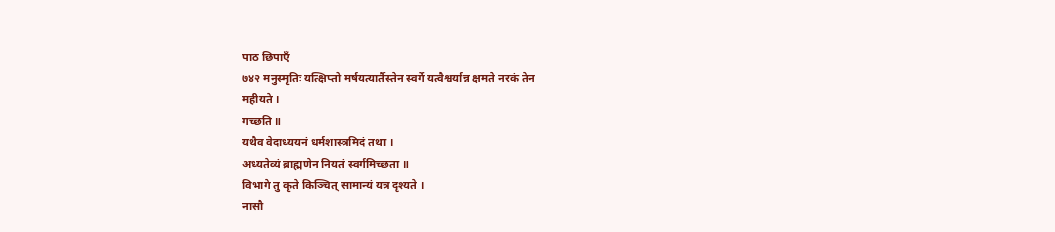पाठ छिपाएँ
७४२ मनुस्मृतिः यत्क्षिप्तो मर्षयत्यार्तैस्तेन स्वर्गे यत्वैश्वर्यान्न क्षमते नरकं तेन
महीयते ।
गच्छति ॥
यथैव वेदाध्ययनं धर्मशास्त्रमिदं तथा ।
अध्यतेव्यं ब्राह्मणेन नियतं स्वर्गमिच्छता ॥
विभागे तु कृते किञ्चित् सामान्यं यत्र दृश्यते ।
नासौ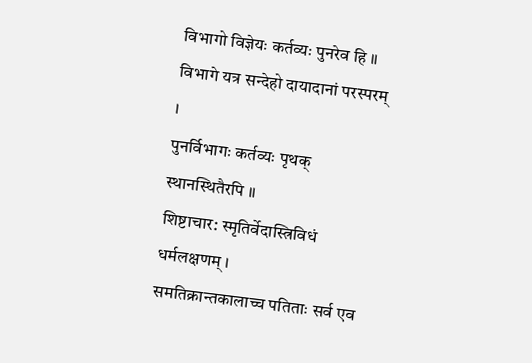विभागो विज्ञेयः कर्तव्यः पुनरेव हि ॥
विभागे यत्र सन्देहो दायादानां परस्परम् ।
पुनर्विभागः कर्तव्यः पृथक् स्थानस्थितैरपि ॥
शिष्टाचार: स्मृतिर्वेदास्त्रिविधं धर्मलक्षणम् ।
समतिक्रान्तकालाच्च पतिताः सर्व एव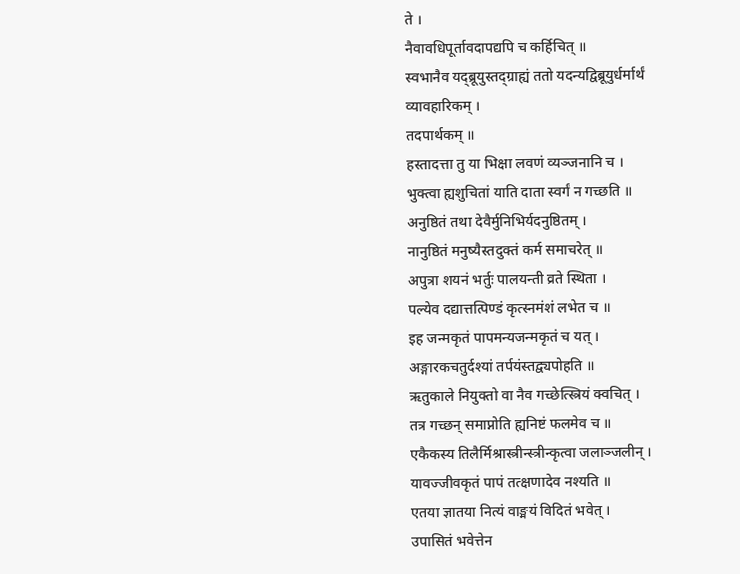ते ।
नैवावधिपूर्तावदापद्यपि च कर्हिचित् ॥
स्वभानैव यद्ब्रूयुस्तद्ग्राह्यं ततो यदन्यद्विब्रूयुर्धर्मार्थं
व्यावहारिकम् ।
तदपार्थकम् ॥
हस्तादत्ता तु या भिक्षा लवणं व्यञ्जनानि च ।
भुक्त्वा ह्यशुचितां याति दाता स्वर्गं न गच्छति ॥
अनुष्ठितं तथा देवैर्मुनिभिर्यदनुष्ठितम् ।
नानुष्ठितं मनुष्यैस्तदुक्तं कर्म समाचरेत् ॥
अपुत्रा शयनं भर्तुः पालयन्ती व्रते स्थिता ।
पल्येव दद्यात्तत्पिण्डं कृत्स्नमंशं लभेत च ॥
इह जन्मकृतं पापमन्यजन्मकृतं च यत् ।
अङ्गारकचतुर्दश्यां तर्पयंस्तद्व्यपोहति ॥
ऋतुकाले नियुक्तो वा नैव गच्छेत्स्त्रियं क्वचित् ।
तत्र गच्छन् समाप्नोति ह्यनिष्टं फलमेव च ॥
एकैकस्य तिलैर्मिश्रास्त्रीन्स्त्रीन्कृत्वा जलाञ्जलीन् ।
यावज्जीवकृतं पापं तत्क्षणादेव नश्यति ॥
एतया ज्ञातया नित्यं वाङ्मयं विदितं भवेत् ।
उपासितं भवेत्तेन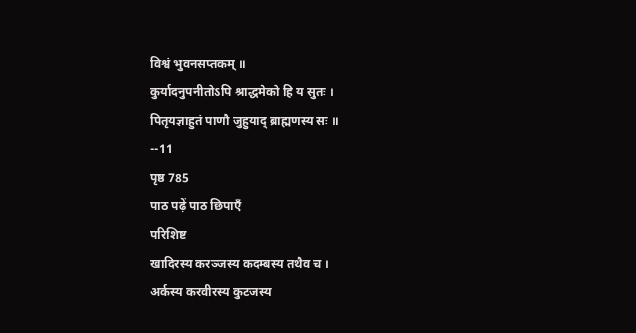विश्वं भुवनसप्तकम् ॥
कुर्यादनुपनीतोऽपि श्राद्धमेको हि य सुतः ।
पितृयज्ञाहुतं पाणौ जुहुयाद् ब्राह्मणस्य सः ॥
--11
पृष्ठ 785
पाठ पढ़ें पाठ छिपाएँ
परिशिष्ट
खादिरस्य करञ्जस्य कदम्बस्य तथैव च ।
अर्कस्य करवीरस्य कुटजस्य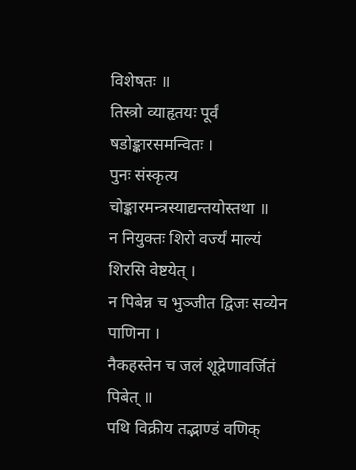विशेषतः ॥
तिस्त्रो व्याहृतयः पूर्वं षडोङ्कारसमन्वितः ।
पुनः संस्कृत्य चोङ्कारमन्त्रस्याद्यन्तयोस्तथा ॥
न नियुक्तः शिरो वर्ज्यं माल्यं शिरसि वेष्टयेत् ।
न पिबेन्न च भुञ्जीत द्विजः सव्येन पाणिना ।
नैकहस्तेन च जलं शूद्रेणावर्जितं पिबेत् ॥
पथि विक्रीय तद्भाण्डं वणिक्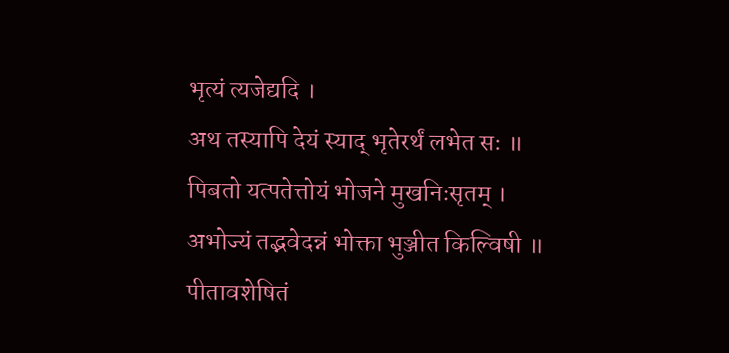भृत्यं त्यजेद्यदि ।
अथ तस्यापि देयं स्याद् भृतेरर्थं लभेत सः ॥
पिबतो यत्पतेत्तोयं भोजने मुखनिःसृतम् ।
अभोज्यं तद्भवेदन्नं भोक्ता भुञ्जीत किल्विषी ॥
पीतावशेषितं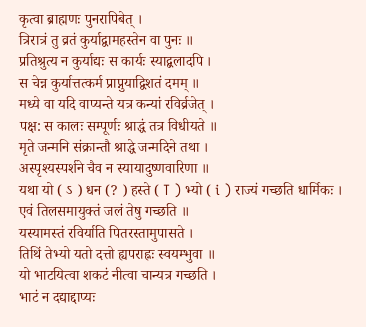कृत्वा ब्राह्मणः पुनरापिबेत् ।
त्रिरात्रं तु व्रतं कुर्याद्वामहस्तेन वा पुनः ॥
प्रतिश्रुत्य न कुर्याद्यः स कार्यः स्याद्बलादपि ।
स चेन्न कुर्यात्तत्कर्म प्राप्नुयाद्विशतं दमम् ॥
मध्ये वा यदि वाप्यन्ते यत्र कन्यां रविर्व्रजेत् ।
पक्ष: स कालः सम्पूर्णः श्राद्धं तत्र विधीयते ॥
मृते जन्मनि संक्रान्तौ श्राद्धे जन्मदिने तथा ।
अस्पृश्यस्पर्शने चैव न स्यायादुष्णवारिणा ॥
यथा यो ( ऽ ) धन (? ) हस्ते ( T ) भ्यो ( i ) राज्यं गच्छति धार्मिकः ।
एवं तिलसमायुक्तं जलं तेषु गच्छति ॥
यस्यामस्तं रविर्याति पितरस्तामुपासते ।
तिथिं तेभ्यो यतो दत्तो ह्यपराह्नः स्वयम्भुवा ॥
यो भाटयित्वा शकटं नीत्वा चान्यत्र गच्छति ।
भाटं न दद्याद्दाप्यः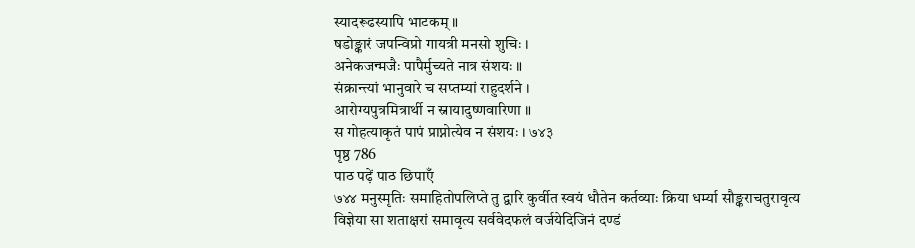स्यादरूढस्यापि भाटकम् ॥
षडोङ्कारं जपन्विप्रो गायत्री मनसो शुचिः ।
अनेकजन्मजैः पापैर्मुच्यते नात्र संशयः ॥
संक्रान्त्यां भानुवारे च सप्तम्यां राहुदर्शने ।
आरोग्यपुत्रमित्रार्थी न स्नायादुष्णवारिणा ॥
स गोहत्याकृतं पापं प्राप्नोत्येव न संशयः । ७४३
पृष्ठ 786
पाठ पढ़ें पाठ छिपाएँ
७४४ मनुस्मृतिः समाहितोपलिप्ते तु द्वारि कुर्वीत स्वयं धौतेन कर्तव्याः क्रिया धर्म्या सौङ्कराचतुरावृत्य विज्ञेया सा शताक्षरां समावृत्य सर्ववेदफलं वर्जयेदिजिनं दण्डं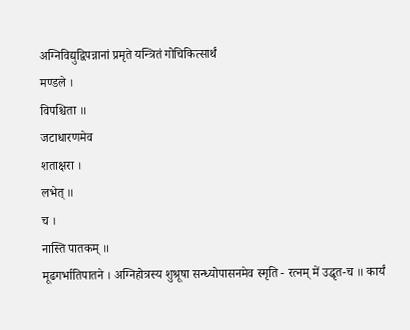अग्निविद्युद्विपन्नानां प्रमृते यन्त्रितं गोचिकित्सार्थं
मण्डले ।
विपश्चिता ॥
जटाधारणमेव
शताक्षरा ।
लभेत् ॥
च ।
नास्ति पातकम् ॥
मूढगर्भातिपातने । अग्निहोत्रस्य शुश्रूषा सन्ध्योपासनमेव स्मृति - रत्नम् में उद्धृत-च ॥ कार्यं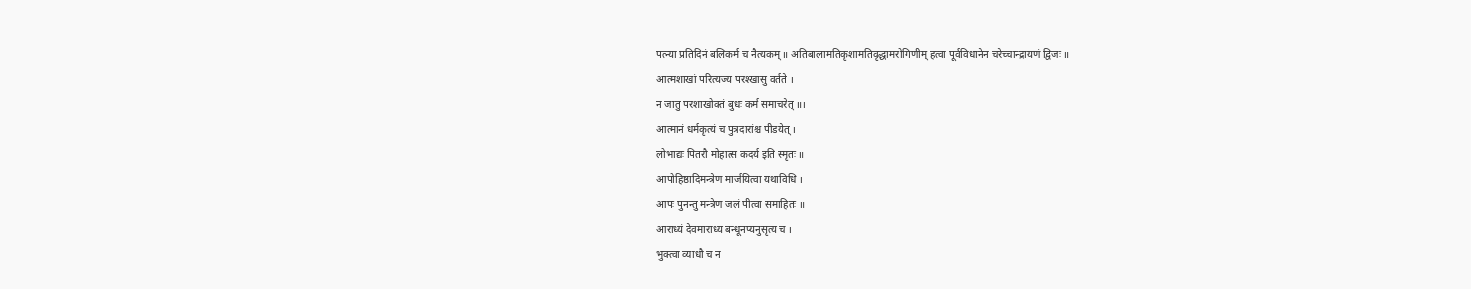पत्न्या प्रतिदिनं बलिकर्म च नैत्यकम् ॥ अतिबालामतिकृशामतिवृद्धामरोगिणीम् हत्वा पूर्वविधानेन चरेच्चान्द्रायणं द्विजः ॥
आत्मशाखां परित्यज्य परश्खासु वर्तते ।
न जातु परशाखोक्तं बुधः कर्म समाचरेत् ॥।
आत्मानं धर्मकृत्यं च पुत्रदारांश्च पीडयेत् ।
लोभाद्यः पितरौ मोहात्स कदर्य इति स्मृतः ॥
आपोहिष्ठादिमन्त्रेण मार्जयित्वा यथाविधि ।
आपः पुनन्तु मन्त्रेण जलं पीत्वा समाहितः ॥
आराध्यं देवमाराध्य बन्धूनप्यनुसृत्य च ।
भुक्त्वा व्याधौ च न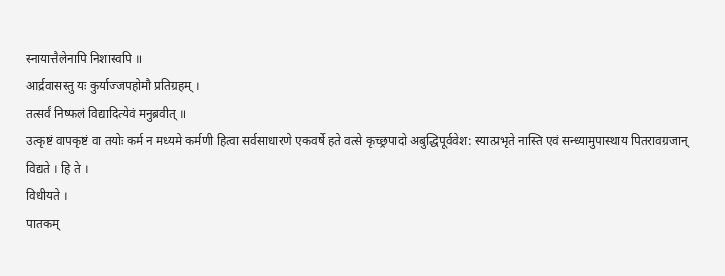स्नायात्तैलेनापि निशास्वपि ॥
आर्द्रवासस्तु यः कुर्याज्जपहोमौ प्रतिग्रहम् ।
तत्सर्वं निष्फलं विद्यादित्येवं मनुब्रवीत् ॥
उत्कृष्टं वापकृष्टं वा तयोः कर्म न मध्यमे कर्मणी हित्वा सर्वसाधारणे एकवर्षे हते वत्से कृच्छ्रपादो अबुद्धिपूर्ववेश: स्यात्प्रभृते नास्ति एवं सन्ध्यामुपास्थाय पितरावग्रजान् विद्यते । हि ते ।
विधीयते ।
पातकम्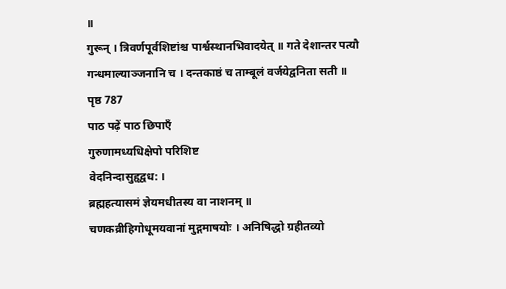॥
गुरून् । त्रिवर्णपूर्वशिष्टांश्च पार्श्वस्थानभिवादयेत् ॥ गते देशान्तर पत्यौ गन्धमाल्याञ्जनानि च । दन्तकाष्ठं च ताम्बूलं वर्जयेद्वनिता सती ॥
पृष्ठ 787
पाठ पढ़ें पाठ छिपाएँ
गुरुणामध्यधिक्षेपो परिशिष्ट
वेदनिन्दासुहृद्वध: ।
ब्रह्महत्यासमं ज्ञेयमधीतस्य वा नाशनम् ॥
चणकव्रीहिगोधूमयवानां मुद्गमाषयोः । अनिषिद्धो ग्रहीतव्यो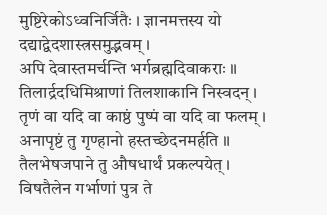मुष्टिरेकोऽध्वनिर्जितैः । ज्ञानमत्तस्य यो
दद्याद्वेदशास्त्रसमुद्भवम् ।
अपि देवास्तमर्चन्ति भर्गब्रह्मदिवाकराः ॥
तिलार्द्रदधिमिश्राणां तिलशाकानि निस्वदन् ।
तृणं वा यदि वा काष्ठं पुष्पं वा यदि वा फलम् ।
अनापृष्टं तु गृण्हानो हस्तच्छेदनमर्हति ॥
तैलभेषजपाने तु औषधार्थं प्रकल्पयेत् ।
विषतैलेन गर्भाणां पुत्र ते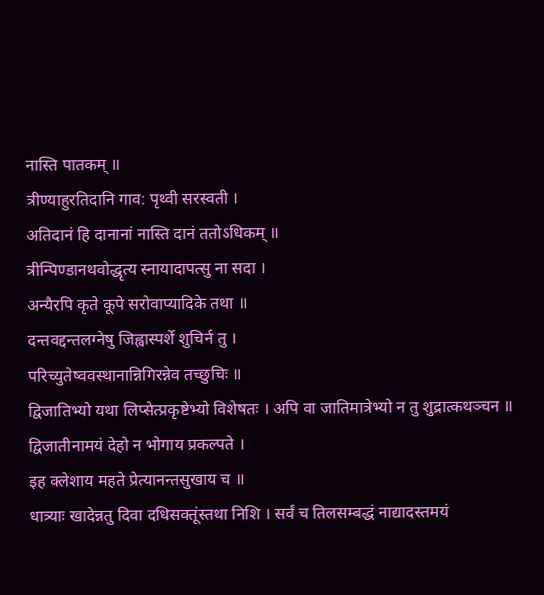नास्ति पातकम् ॥
त्रीण्याहुरतिदानि गाव: पृथ्वी सरस्वती ।
अतिदानं हि दानानां नास्ति दानं ततोऽधिकम् ॥
त्रीन्पिण्डानथवोद्धृत्य स्नायादापत्सु ना सदा ।
अन्यैरपि कृते कूपे सरोवाप्यादिके तथा ॥
दन्तवद्दन्तलग्नेषु जिह्वास्पर्शे शुचिर्न तु ।
परिच्युतेष्ववस्थानान्निगिरन्नेव तच्छुचिः ॥
द्विजातिभ्यो यथा लिप्सेत्प्रकृष्टेभ्यो विशेषतः । अपि वा जातिमात्रेभ्यो न तु शुद्रात्कथञ्चन ॥
द्विजातीनामयं देहो न भोगाय प्रकल्पते ।
इह क्लेशाय महते प्रेत्यानन्तसुखाय च ॥
धात्र्याः खादेन्नतु दिवा दधिसक्तूंस्तथा निशि । सर्वं च तिलसम्बद्धं नाद्यादस्तमयं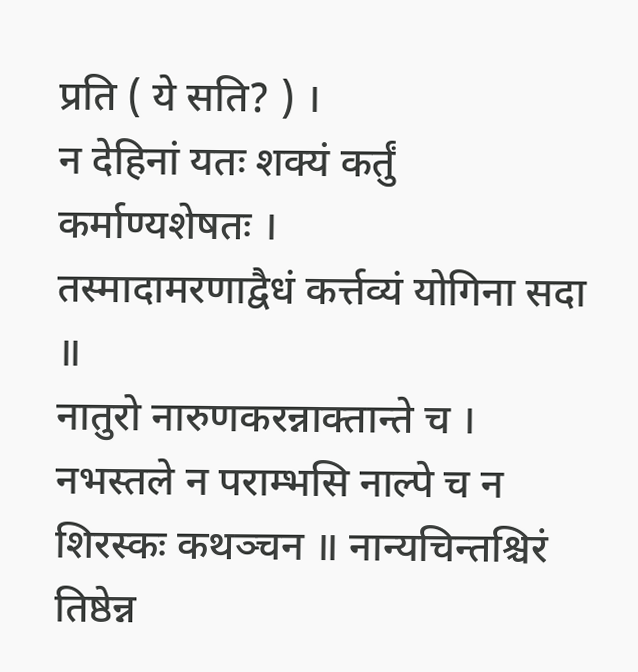प्रति ( ये सति? ) ।
न देहिनां यतः शक्यं कर्तुं कर्माण्यशेषतः ।
तस्मादामरणाद्वैधं कर्त्तव्यं योगिना सदा ॥
नातुरो नारुणकरन्नाक्तान्ते च । नभस्तले न पराम्भसि नाल्पे च न शिरस्कः कथञ्चन ॥ नान्यचिन्तश्चिरं तिष्ठेन्न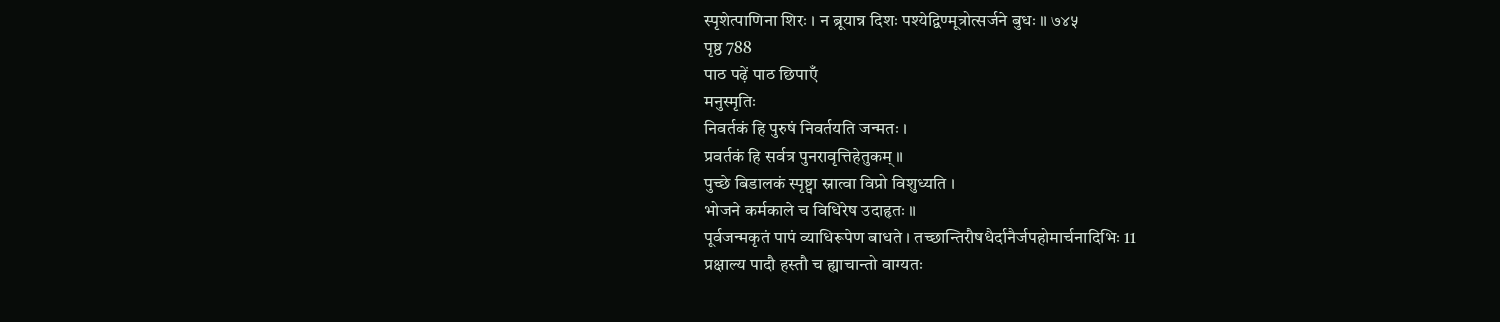स्पृशेत्पाणिना शिरः । न ब्रूयान्न दिशः पश्येद्विण्मूत्रोत्सर्जने बुधः ॥ ७४५
पृष्ठ 788
पाठ पढ़ें पाठ छिपाएँ
मनुस्मृतिः
निवर्तकं हि पुरुषं निवर्तयति जन्मतः ।
प्रवर्तकं हि सर्वत्र पुनरावृत्तिहेतुकम् ॥
पुच्छे बिडालकं स्पृष्ट्वा स्नात्वा विप्रो विशुध्यति ।
भोजने कर्मकाले च विधिरेष उदाहृतः ॥
पूर्वजन्मकृतं पापं व्याधिरूपेण बाधते । तच्छान्तिरौषधैर्दानैर्जपहोमार्चनादिभिः 11
प्रक्षाल्य पादौ हस्तौ च ह्याचान्तो वाग्यतः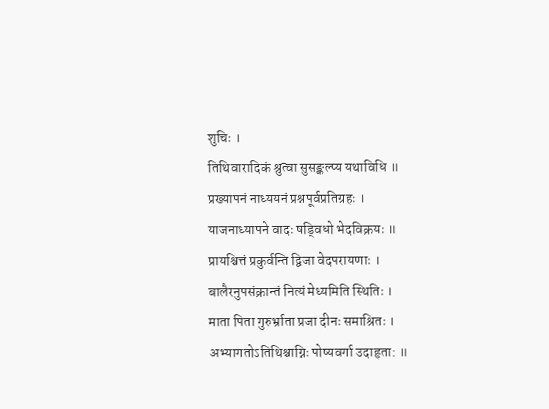शुचिः ।
तिथिवारादिकं श्रुत्वा सुसङ्कल्प्य यथाविधि ॥
प्रख्यापनं नाध्ययनं प्रश्नपूर्वप्रतिग्रहः ।
याजनाध्यापने वादः षड्विधो भेदविक्रयः ॥
प्रायश्चित्तं प्रकुर्वन्ति द्विजा वेदपरायणाः । बालैरनुपसंक्रान्तं नित्यं मेध्यमिति स्थितिः ।
माता पिता गुरुर्भ्राता प्रजा दीनः समाश्रितः ।
अभ्यागतोऽतिथिश्चाग्निः पोष्यवर्गा उदाहृता: ॥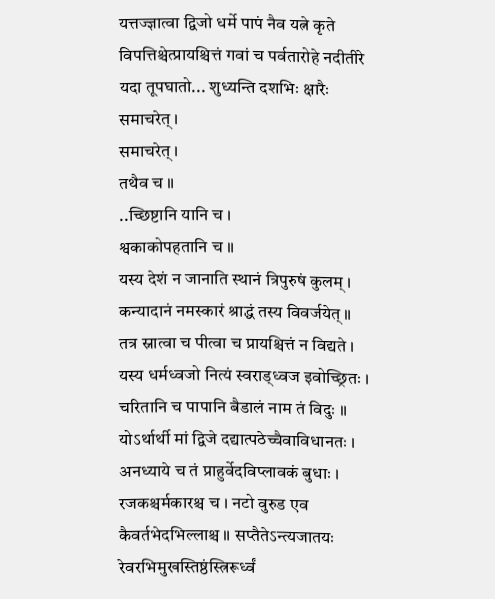यत्तज्ज्ञात्वा द्विजो धर्मे पापं नैव यत्ने कृते विपत्तिश्चेत्प्रायश्चित्तं गवां च पर्वतारोहे नदीतीरे यदा तूपघातो... शुध्यन्ति दशभिः क्षारैः समाचरेत् ।
समाचरेत् ।
तथैव च ॥
..च्छिष्टानि यानि च ।
श्वकाकोपहतानि च ॥
यस्य देशं न जानाति स्थानं त्रिपुरुषं कुलम् ।
कन्यादानं नमस्कारं श्राद्धं तस्य विवर्जयेत् ॥
तत्र स्नात्वा च पीत्वा च प्रायश्चित्तं न विद्यते ।
यस्य धर्मध्वजो नित्यं स्वराड्ध्वज इवोच्छ्रितः ।
चरितानि च पापानि बैडालं नाम तं विदुः ॥
योऽर्थार्थी मां द्विजे दद्यात्पठेच्चैवाविधानतः । अनध्याये च तं प्राहुर्वेदविप्लावकं बुधाः । रजकश्चर्मकारश्च च । नटो वुरुड एव कैवर्तभेदभिल्लाश्च ॥ सप्तैतेऽन्त्यजातयः रेवरभिमुखस्तिष्ठंस्त्रिरूर्ध्वं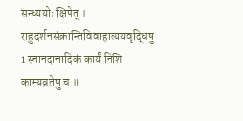सन्ध्ययोः क्षिपेत् । राहुदर्शनसंक्रान्तिविवाहात्ययवृद्धिषु 1 स्नानदानादिकं कार्यं निशि काम्यव्रतेषु च ॥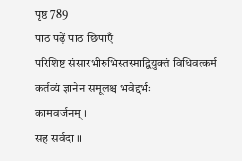पृष्ठ 789
पाठ पढ़ें पाठ छिपाएँ
परिशिष्ट संसारभीरुभिस्तस्माद्वियुक्तं विधिवत्कर्म कर्तव्यं ज्ञानेन समूलश्च भवेद्दर्भः
कामवर्जनम् ।
सह सर्वदा ॥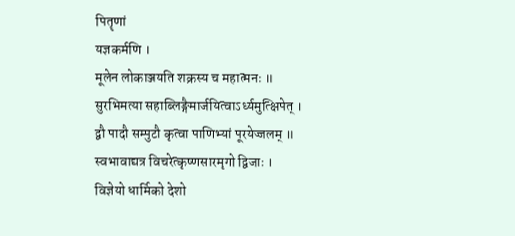पितॄणां
यज्ञकर्मणि ।
मूलेन लोकाञ्जयति शक्रस्य च महात्मनः ॥
सुरभिमत्या सहाब्लिङ्गैमार्जयित्वाऽर्ध्यमुत्क्षिपेत् ।
द्वौ पादौ सम्पुटौ कृत्वा पाणिभ्यां पूरयेज्जलम् ॥
स्वभावाद्यत्र विचरेत्कृष्णसारमृगो द्विजाः ।
विज्ञेयो धार्मिको देशो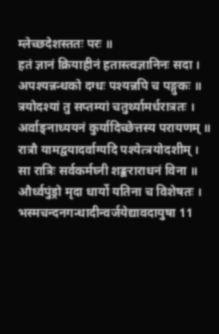म्लेच्छदेशस्ततः परः ॥
हतं ज्ञानं क्रियाहीनं हतास्त्वज्ञानिनः सदा ।
अपश्यन्नन्धको दग्धः पश्यन्नपि च पङ्गुकः ॥
त्रयोदश्यां तु सप्तम्यां चतुर्थ्यामर्धरात्रतः ।
अर्वाङ्नाध्ययनं कुर्यादिच्छेत्तस्य परायणम् ॥
रात्रौ यामद्वयादर्वाग्यदि पश्येत्त्रयोदशीम् ।
सा रात्रिः सर्वकर्मघ्नी शङ्कराराधनं विना ॥
और्ध्वपुंड्रो मृदा धार्यो यतिना च विशेषतः । भस्मचन्दनगन्धादीन्वर्जयेद्यावदायुषा 11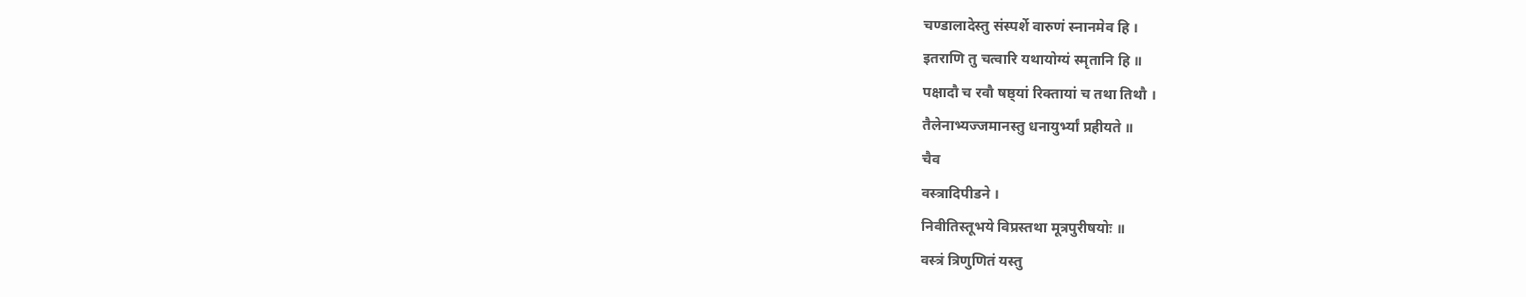चण्डालादेस्तु संस्पर्शे वारुणं स्नानमेव हि ।
इतराणि तु चत्वारि यथायोग्यं स्मृतानि हि ॥
पक्षादौ च रवौ षष्ठ्यां रिक्तायां च तथा तिथौ ।
तैलेनाभ्यज्जमानस्तु धनायुर्भ्यां प्रहीयते ॥
चैव
वस्त्रादिपीडने ।
निवीतिस्तूभये विप्रस्तथा मूत्रपुरीषयोः ॥
वस्त्रं त्रिणुणितं यस्तु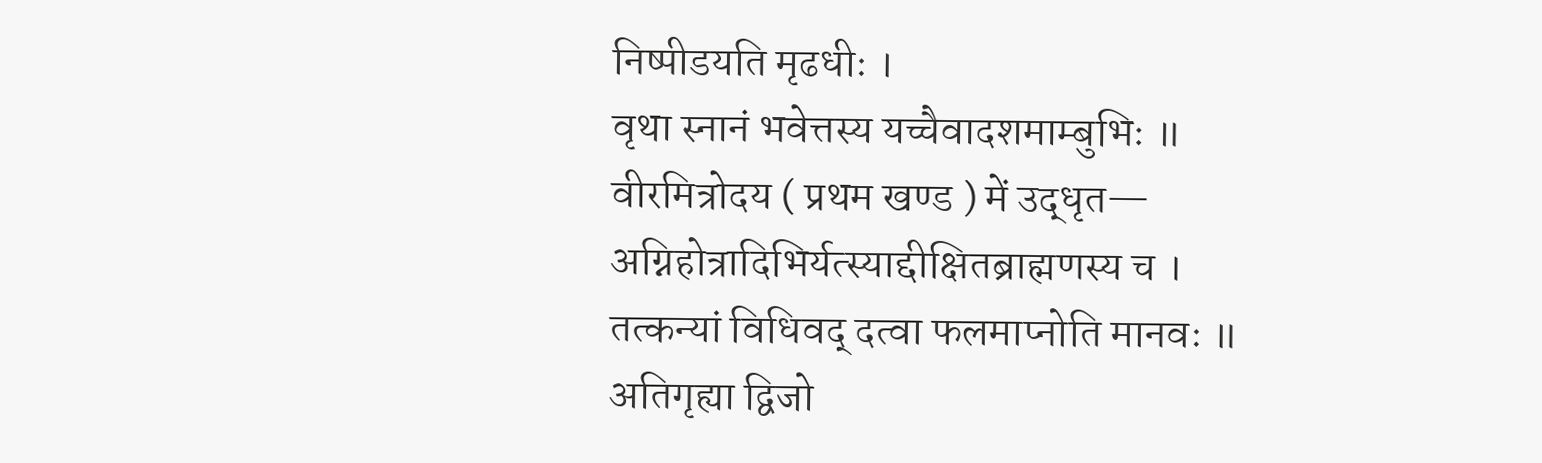निष्पीडयति मृढधीः ।
वृथा स्नानं भवेत्तस्य यच्चैवादशमाम्बुभिः ॥
वीरमित्रोदय ( प्रथम खण्ड ) में उद्धृत—
अग्निहोत्रादिभिर्यत्स्याद्दीक्षितब्राह्मणस्य च ।
तत्कन्यां विधिवद् दत्वा फलमाप्नोति मानवः ॥
अतिगृह्या द्विजो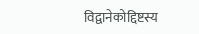विद्वानेकोद्दिष्टस्य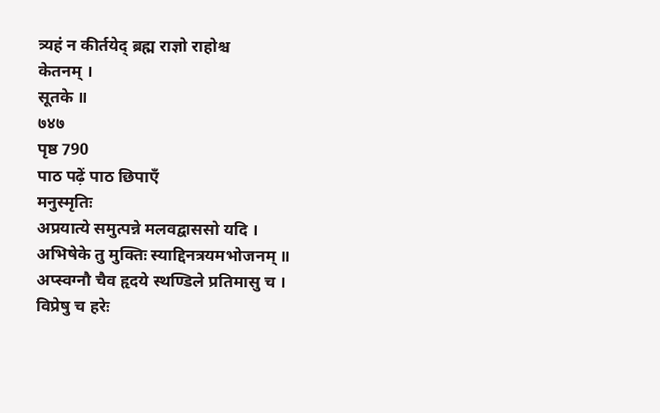त्र्यहं न कीर्तयेद् ब्रह्म राज्ञो राहोश्च
केतनम् ।
सूतके ॥
७४७
पृष्ठ 790
पाठ पढ़ें पाठ छिपाएँ
मनुस्मृतिः
अप्रयात्ये समुत्पन्ने मलवद्वाससो यदि ।
अभिषेके तु मुक्तिः स्याद्दिनत्रयमभोजनम् ॥
अप्स्वग्नौ चैव हृदये स्थण्डिले प्रतिमासु च ।
विप्रेषु च हरेः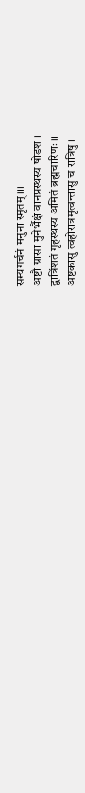सम्यगर्चनं मनुना स्मृतम् ॥।
अष्टौ ग्रासा मुनेर्भैक्षं वानप्रस्थस्य षोडश ।
द्वात्रिंशतं गृहस्थस्य अमितं ब्रह्मचारिणः ॥
अष्टकासु त्वहोरात्रमृत्वन्तासु च रात्रिषु ।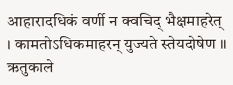आहारादधिकं वर्णी न क्वचिद् भैक्षमाहरेत् । कामतोऽधिकमाहरन् युज्यते स्तेयदोषेण ॥
ऋतुकाले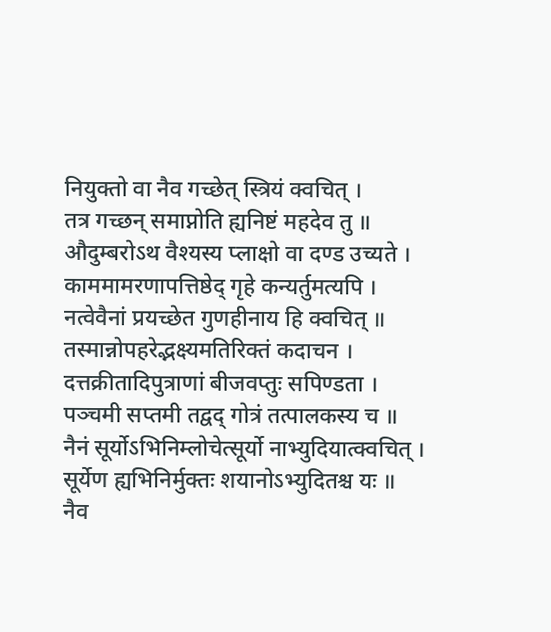नियुक्तो वा नैव गच्छेत् स्त्रियं क्वचित् ।
तत्र गच्छन् समाप्नोति ह्यनिष्टं महदेव तु ॥
औदुम्बरोऽथ वैश्यस्य प्लाक्षो वा दण्ड उच्यते ।
काममामरणापत्तिष्ठेद् गृहे कन्यर्तुमत्यपि ।
नत्वेवैनां प्रयच्छेत गुणहीनाय हि क्वचित् ॥
तस्मान्नोपहरेद्भक्ष्यमतिरिक्तं कदाचन ।
दत्तक्रीतादिपुत्राणां बीजवप्तुः सपिण्डता ।
पञ्चमी सप्तमी तद्वद् गोत्रं तत्पालकस्य च ॥
नैनं सूर्योऽभिनिम्लोचेत्सूर्यो नाभ्युदियात्क्वचित् ।
सूर्येण ह्यभिनिर्मुक्तः शयानोऽभ्युदितश्च यः ॥
नैव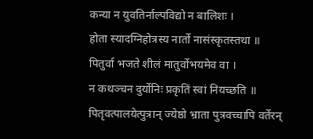कन्या न युवतिर्नाल्पविद्यो न बालिशः ।
होता स्यादग्निहोत्रस्य नार्तो नासंस्कृतस्तथा ॥
पितुर्वा भजते शीलं मातुर्वोभयमेव वा ।
न कथञ्चन दुर्योनिः प्रकृतिं स्वां नियच्छति ॥
पितृवत्पालयेत्पुत्रान् ज्येष्ठो भ्राता पुत्रवच्चापि वर्तेरन्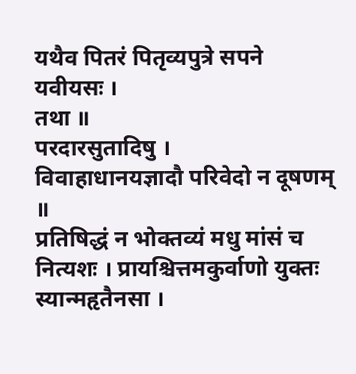यथैव पितरं पितृव्यपुत्रे सपने
यवीयसः ।
तथा ॥
परदारसुतादिषु ।
विवाहाधानयज्ञादौ परिवेदो न दूषणम् ॥
प्रतिषिद्धं न भोक्तव्यं मधु मांसं च नित्यशः । प्रायश्चित्तमकुर्वाणो युक्तः
स्यान्महृतैनसा ।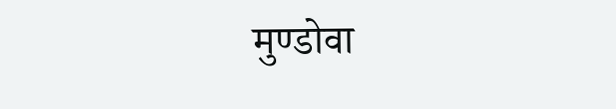मुण्डोवा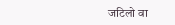जटिलो वा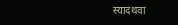स्यादथवा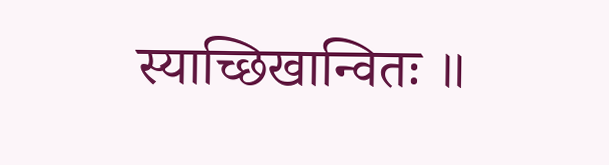स्याच्छिखान्वितः ॥